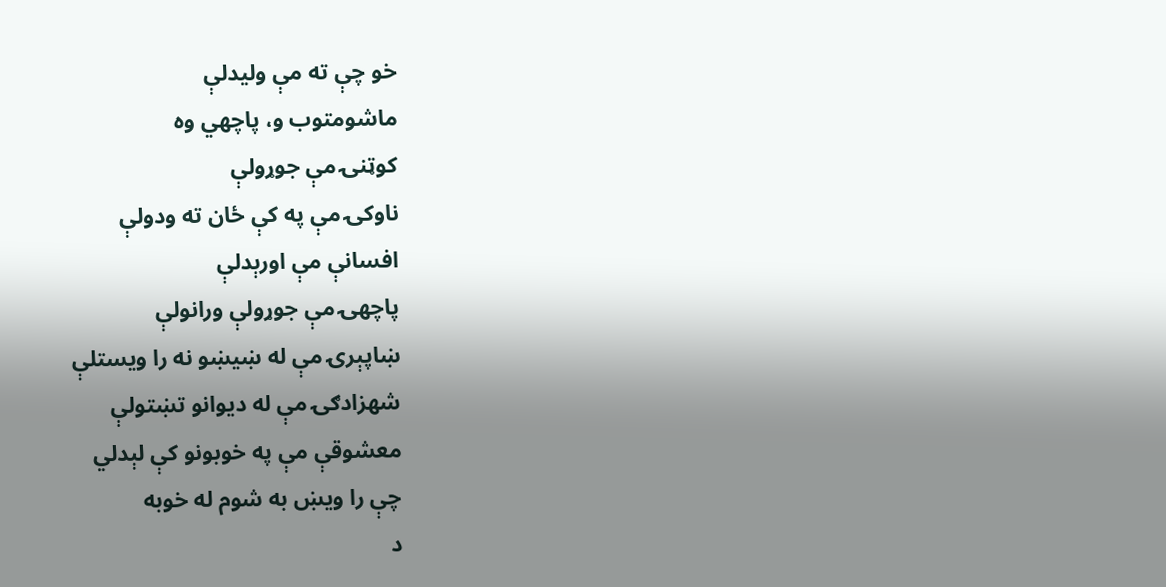خو چې ته مې ولیدلې
ماشومتوب و، پاچهي وه
کوټنۍ مې جوړولې
ناوکۍ مې په کې ځان ته ودولې
افسانې مې اورېدلې
پاچهۍ مې جوړولې ورانولې
ښاپېرۍ مې له ښیښو نه را ویستلې
شهزادګۍ مې له دیوانو تښتولې
معشوقې مې په خوبونو کې لېدلي
چې را ویښ به شوم له خوبه
د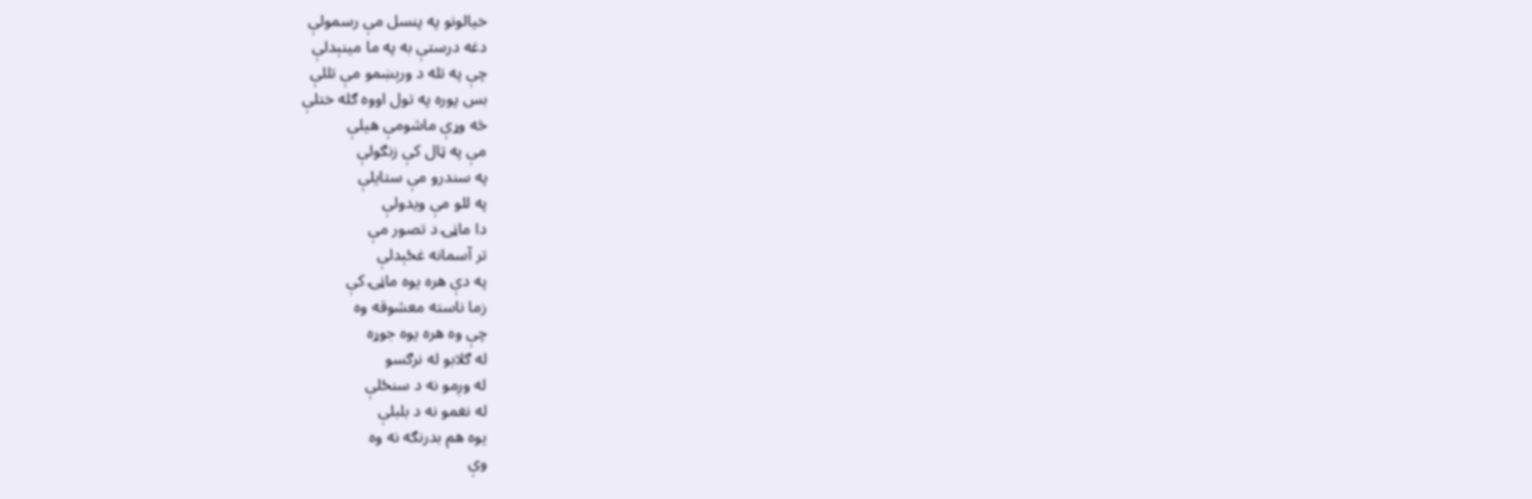خیالونو په پنسل مې رسمولې
دغه درستې به په ما مینېدلې
چې په تله د ورېښمو مې تللې
بس پوره په تول اووه ګله ختلې
څه وړې ماشومې هیلې
مې په ټال کې زنګولې
په سندرو مې ستایلې
په للو مې ویدولې
دا ماڼۍ د تصور مې
تر آسمانه غځېدلې
په دې هره یوه ماڼۍ کې
زما ناسته معشوقه وه
چې وه هره یوه جوړه
له ګلابو له نرګسو
له وږمو نه د سنځلې
له نغمو نه د بلبلې
یوه هم بدرنګه نه وه
وې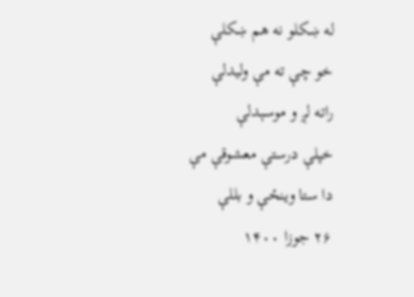له ښکلو نه هم ښکلې
خو چې ته مې ولیدلې
راته لږ و موسېدلې
خپلې درستې معشوقې مې
دا ستا وینځې و بللې
۲۶ جوزا ۱۴۰۰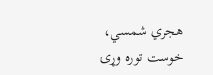هجري شمسي، خوست توره وړۍ